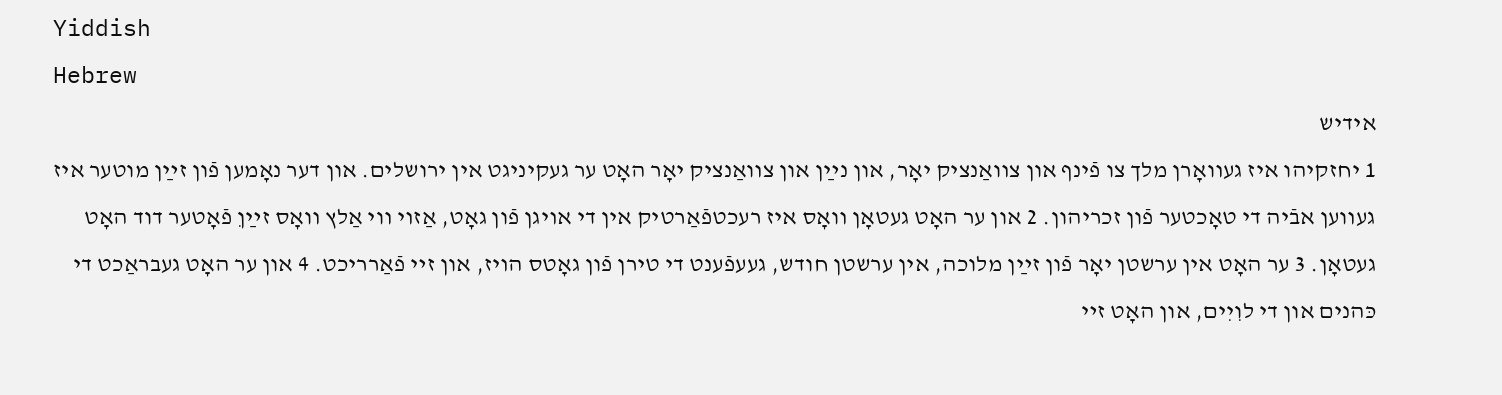Yiddish
Hebrew
אידיש
1 יחזקיהו איז געװאָרן מלך צו פֿינף און צװאַנציק יאָר, און נײַן און צװאַנציק יאָר האָט ער געקיניגט אין ירושלים. און דער נאָמען פֿון זײַן מוטער איז געװען אבֿיה די טאָכטער פֿון זכריהון. 2 און ער האָט געטאָן װאָס איז רעכטפֿאַרטיק אין די אױגן פֿון גאָט, אַזױ װי אַלץ װאָס זײַןִ פֿאָטער דוד האָט געטאָן. 3 ער האָט אין ערשטן יאָר פֿון זײַן מלוכה, אין ערשטן חודש, געעפֿענט די טירן פֿון גאָטס הױז, און זײ פֿאַרריכט. 4 און ער האָט געבראַכט די כּהנים און די לוִיִים, און האָט זײ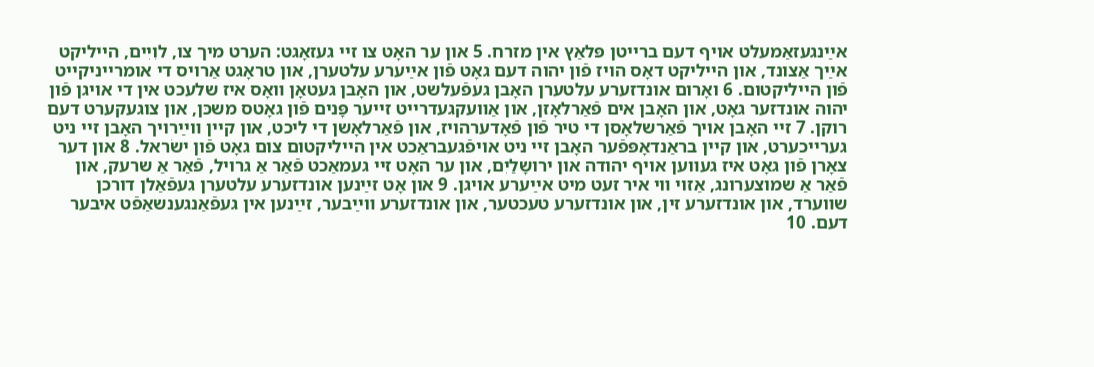אײַנגעזאַמעלט אױף דעם ברײטן פּלאַץ אין מזרח. 5 און ער האָט צו זײ געזאָגט: הערט מיך צו, לוִיִים, הײליקט אײַך אַצונד, און הײליקט דאָס הױז פֿון יהוה דעם גאָט פֿון אײַערע עלטערן, און טראָגט אַרױס די אומרײניקײט פֿון הײליקטום. 6 ואָרום אונדזערע עלטערן האָבן געפֿעלשט, און האָבן געטאָן װאָס איז שלעכט אין די אױגן פֿון יהוה אונדזער גאָט, און האָבן אים פֿאַרלאָזן, און אַװעקגעדרײט זײער פָּנים פֿון גאָטס משכּן, און צוגעקערט דעם רוקן. 7 זײ האָבן אױך פֿאַרשלאָסן די טיר פֿון פֿאָדערהױז, און פֿאַרלאָשן די ליכט, און קײן װײַרױך האָבן זײ ניט גערײכערט, און קײן בראַנדאָפּפֿער האָבן זײ ניט אױפֿגעבראַכט אין הײליקטום צום גאָט פֿון ישׂראל. 8 און דער צאָרן פֿון גאָט איז געװען אױף יהודה און ירושָלַיִם, און ער האָט זײ געמאַכט פֿאַר אַ גרױל, פֿאַר אַ שרעק, און פֿאַר אַ שמוצערונג, אַזױ װי איר זעט מיט אײַערע אױגן. 9 און אָט זײַנען אונדזערע עלטערן געפֿאַלן דורכן שװערד, און אונדזערע זין, און אונדזערע טעכטער, און אונדזערע װײַבער, זײַנען אין געפֿאַנגענשאַפֿט איבער דעם. 10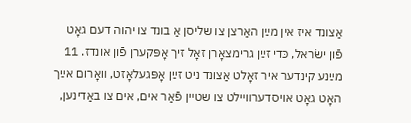אַצונד איז אין מײַן האַרצן צו שליסן אַ בונד צו יהוה דעם גאָט פֿון ישׂראל, כּדי זײַן גרימצאָרן זאָל זיך אָפּקערן פֿון אונדז. 11 מײַנע קינדער איר זאָלט אַצונד ניט זײַן אָפּגעלאָזט, װאָרום אײַך האָט גאָט אױסדערװײלט צו שטײן פֿאַר אים, אים צו באַדינען,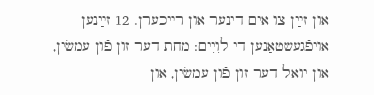און זײַן צו אים דינער און רײכערן. 12 זײַנען אױפֿגעשטאַנען די לוִיִים: מחת דער זון פֿון עמשׂין, און יואל דער זון פֿון עמשׂין, און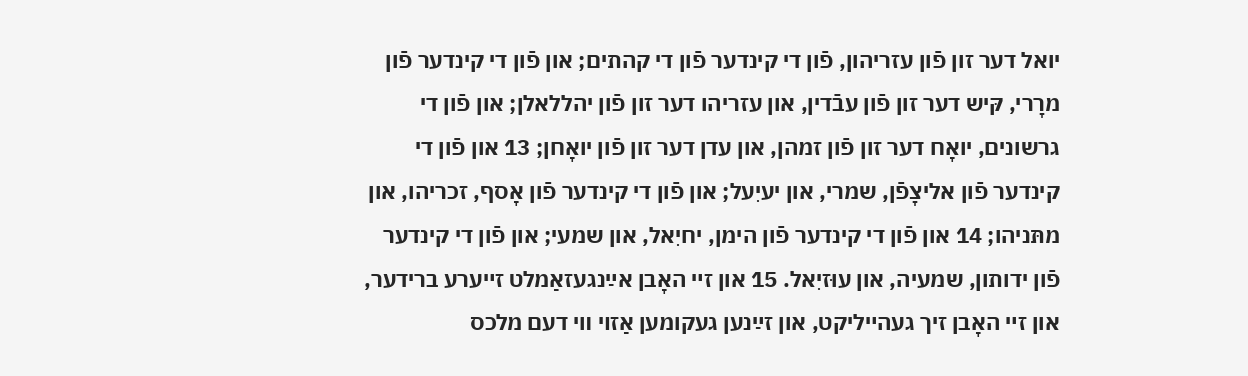יואל דער זון פֿון עזריהון, פֿון די קינדער פֿון די קהתים; און פֿון די קינדער פֿון מרָרי, קּיש דער זון פֿון עבֿדין, און עזריהו דער זון פֿון יהללאלן; און פֿון די גרשונים, יואָח דער זון פֿון זמהן, און עדן דער זון פֿון יואָחן; 13 און פֿון די קינדער פֿון אליצָפֿן, שמרי, און יעיִעל; און פֿון די קינדער פֿון אָסף, זכריהו, און מתּניהו; 14 און פֿון די קינדער פֿון הימן, יחיִאל, און שמעי; און פֿון די קינדער פֿון ידותון, שמעיה, און עוּזיִאל. 15 און זײ האָבן אײַנגעזאַמלט זײערע ברידער, און זײ האָבן זיך געהײליקט, און זײַנען געקומען אַזױ װי דעם מלכס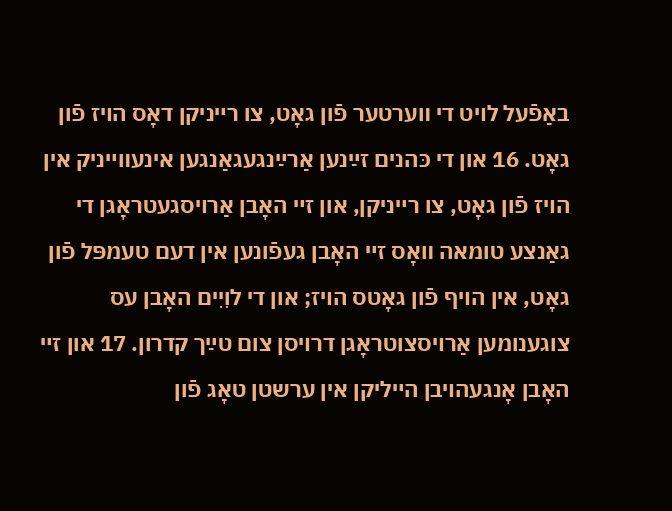באַפֿעל לױט די װערטער פֿון גאָט, צו רײניקן דאָס הױז פֿון גאָט. 16 און די כּהנים זײַנען אַרײַנגעגאַנגען אינעװײניק אין הױז פֿון גאָט, צו רײניקן, און זײ האָבן אַרױסגעטראָגן די גאַנצע טומאה װאָס זײ האָבן געפֿונען אין דעם טעמפּל פֿון גאָט, אין הױף פֿון גאָטס הױז; און די לוִיִים האָבן עס צוגענומען אַרױסצוטראָגן דרױסן צום טײַך קדרון. 17 און זײ האָבן אָנגעהױבן הײליקן אין ערשטן טאָג פֿון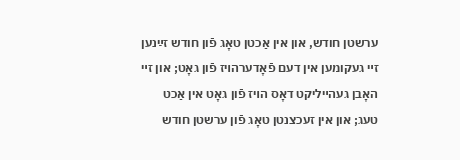ערשטן חודש, און אין אַכטן טאָג פֿון חודש זײַנען זײ געקומען אין דעם פֿאָדערהױז פֿון גאָט; און זײ האָבן געהײליקט דאָס הױז פֿון גאָט אין אַכט טעג; און אין זעכצנטן טאָג פֿון ערשטן חודש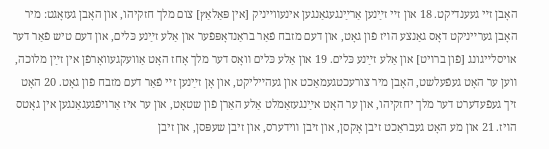האָבן זײ געענדיקט. 18 און זײ זײַנען אַרײַנגעגאַנגען אינעװײניק [אין פּאַלאַץ] צום מלך חזקיהו, און האָבן געזאָגט: מיר האָבן גערײניקט דאָס גאַנצע הױז פֿון גאָט, און דעם מזבח פֿאַר בראַנדאָפּפֿער און אַלע זײַנע כּלים, און דעם טיש פֿאַר דער אױסלײגונג [פֿון ברױט] און אַלע זײַנע כּלים. 19 און אַלע כּלים װאָס דער מלך אָחז האָט אַװעקגעװאָרפֿן אין זײַן מלוכה, װען ער האָט געפֿעלשט, האָבן מיר צורעכטגעמאַכט און געהײליקט, און אָן זײַנען זײ פֿאַר דעם מזבח פֿון גאָט. 20 האָט זיך געפֿעדערט דער מלך יחזקיהו, און ער האָט אײַנגעזאַמלט אַלע האַרן פֿון שטאָט, און ער איז אַרױפֿגעגאַנגען אין גאָטס הױז. 21 און מע האָט געבראַכט זיבן אָקסן, און זיבן װידערס, און זיבן שעפּסן, און זיבן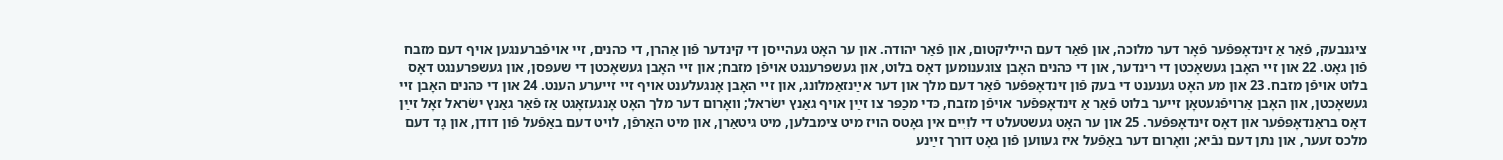ציגנבעק, פֿאַר אַ זינדאָפּפֿער פֿאָר דער מלוכה, און פֿאַר דעם הײליקטום, און פֿאַר יהודה. און ער האָט געהײסן די קינדער פֿון אַהרן, די כּהנים, זײ אױפֿברענגען אױף דעם מזבח פֿון גאָט. 22 און זײ האָבן געשאָכטן די רינדער, און די כּהנים האָבן צוגענומען דאָס בלוט, און געשפּרענגט אױפֿן מזבח; און זײ האָבן געשאָכטן די שעפּסן, און געשפּרענגט דאָס בלוט אױפֿן מזבח. 23 און מע האָט גענענט די בעק פֿון זינדאָפּפֿער פֿאַר דעם מלך און דער אײַנזאַמלונג, און זײ האָבן אָנגעלענט אױף זײ זײערע הענט. 24 און די כּהנים האָבן זײ געשאָכטן, און האָבן אַרױפֿגעטאָן זײער בלוט פֿאַר אַ זינדאָפּפֿער אױפֿן מזבח, כּדי מכַפּר צו זײַן אױף גאַנץ ישׂראל; װאָרום דער מלך האָט אָנגעזאָגט אַז פֿאַר גאַנץ ישׂראל זאָל זײַן דאָס בראַנדאָפּפֿער און דאָס זינדאָפּפֿער. 25 און ער האָט געשטעלט די לוִיִים אין גאָטס הױז מיט צימבלען, מיט גיטאַרן, און מיט האַרפֿן, לױט דעם באַפֿעל פֿון דודן, און גָד דעם מלכס זעער, און נתן דעם נבֿיא; װאָרום דער באַפֿעל איז געװען פֿון גאָט דורך זײַנע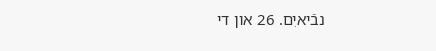נבֿיאיִם. 26 און די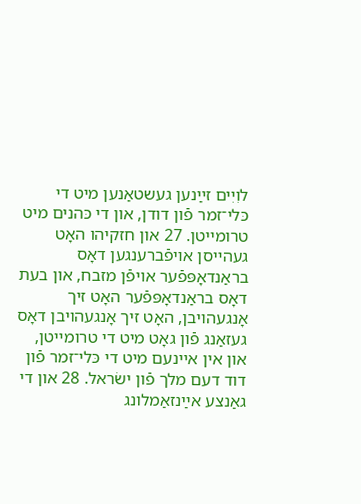לוִיִים זײַנען געשטאַנען מיט די כּלי־זמר פֿון דודן, און די כּהנים מיט טרומײטן. 27 און חזקיהו האָט געהײסן אױפֿברענגען דאָס בראַנדאָפּפֿער אױפֿן מזבח, און בעת דאָס בראַנדאָפּפֿער האָט זיך אָנגעהױבן, האָט זיך אָנגעהױבן דאָס געזאַנג פֿון גאָט מיט די טרומײטן, און אין אײנעם מיט די כּלי־זמר פֿון דוד דעם מלך פֿון ישׂראל. 28 און די גאַנצע אײַנזאַמלונג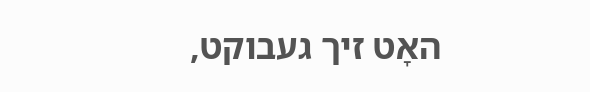האָט זיך געבוקט,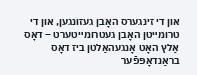און די זינגערס האָבן געזונגען, און די טרומײטן האָבן געטרומײטערט – דאָס אַלץ האָט אָנגעהאַלטן ביז דאָס בראַנדאָפּפֿער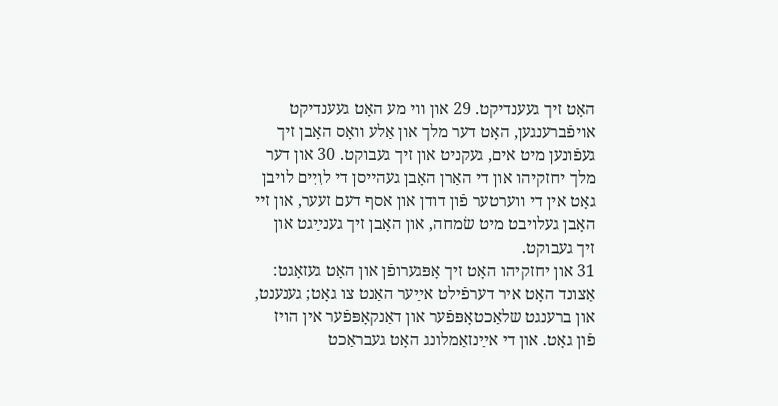האָט זיך געענדיקט. 29 און װי מע האָט געענדיקט אױפֿברענגען, האָט דער מלך און אַלע װאָס האָבן זיך געפֿונען מיט אים, געקניט און זיך געבוקט. 30 און דער מלך יחזקיהו און די האַרן האָבן געהײסן די לוִיִים לױבן גאָט אין די װערטער פֿון דודן און אסף דעם זעער, און זײ האָבן געלױבט מיט שׂמחה, און האָבן זיך גענײַגט און זיך געבוקט.
31 און יחזקיהו האָט זיך אָפּגערופֿן און האָט געזאָגט: אַצונד האָט איר דערפֿילט אײַער האַנט צו גאָט; גענענט, און ברענגט שלאַכטאָפּפֿער און דאַנקאָפּפֿער אין הױז פֿון גאָט. און די אײַנזאַמלונג האָט געבראַכט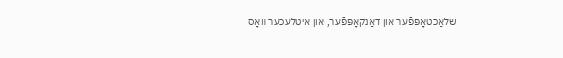שלאַכטאָפּפֿער און דאַנקאָפּפֿער, און איטלעכער װאָס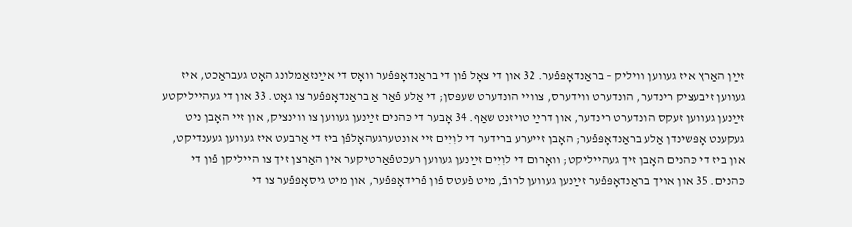זײַן האַרץ איז געװען װיליק – בראַנדאָפּפֿער. 32 און די צאָל פֿון די בראַנדאָפּפֿער װאָס די אײַנזאַמלונג האָט געבראַכט, איז געװען זיבעציק רינדער, הונדערט װידערס, צװײ הונדערט שעפּסן; די אַלע פֿאַר אַ בראַנדאָפּפֿער צו גאָט. 33 און די געהײליקטע זײַנען געװען זעקס הונדערט רינדער, און דרײַ טױזנט שאַף. 34 אָבער די כּהנים זײַנען געװען צו װינציק, און זײ האָבן ניט געקענט אָפּשינדן אַלע בראַנדאָפּפֿער; האָבן זײערע ברידער די לוִיִים זײ אונטערגעהאָלפֿן ביז די אַרבעט איז געװען געענדיקט, און ביז די כּהנים האָבן זיך געהײליקט; װאָרום די לוִיִים זײַנען געװען רעכטפֿאַרטיקער אין האַרצן זיך צו הײליקן פֿון די כּהנים. 35 און אױך בראַנדאָפּפֿער זײַנען געװען לרובֿ, מיט פֿעטס פֿון פֿרידאָפּפֿער, און מיט גיסאָפּפֿער צו די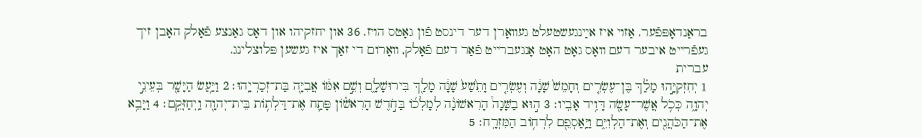בראַנדאָפּפֿער. אַזױ איז אײַנגעשטעלט געװאָרן דער דינסט פֿון גאָטס הױז. 36 און יחזקיהו און דאָס גאַנצע פֿאָלק האָבן זיך געפֿרײט איבער דעם װאָס גאָט האָט אָנגעברײט פֿאַר דעם פֿאָלק, װאָרום די זאַך איז געשען פּלוצלינג.
עברית
1 יְחִזְקִיָּ֣הוּ מָלַ֗ךְ בֶּן־עֶשְׂרִ֤ים וְחָמֵשׁ֙ שָׁנָ֔ה וְעֶשְׂרִ֤ים וָתֵ֙שַׁע֙ שָׁנָ֔ה מָלַ֖ךְ בִּירוּשָׁלָ֑͏ִם וְשֵׁ֣ם אִמּ֔וֹ אֲבִיָּ֖ה בַּת־זְכַרְיָֽהוּ׃ 2 וַיַּ֥עַשׂ הַיָּשָׁ֖ר בְּעֵינֵ֣י יְהוָ֑ה כְּכֹ֥ל אֲשֶׁר־עָשָׂ֖ה דָּוִ֥יד אָבִֽיו׃ 3 ה֣וּא בַשָּׁנָה֩ הָרִאשׁוֹנָ֨ה לְמָלְכ֜וֹ בַּחֹ֣דֶשׁ הָרִאשׁ֗וֹן פָּתַ֛ח אֶת־דַּלְת֥וֹת בֵּית־יְהוָ֖ה וַֽיְחַזְּקֵֽם׃ 4 וַיָּבֵ֥א אֶת־הַכֹּהֲנִ֖ים וְאֶת־הַלְוִיִּ֑ם וַיַּֽאַסְפֵ֖ם לִרְח֥וֹב הַמִּזְרָֽח׃ 5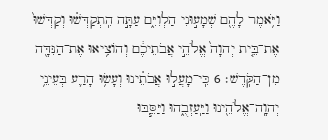וַיֹּ֥אמֶר לָהֶ֖ם שְׁמָע֣וּנִי הַלְוִיִּ֑ם עַתָּ֣ה הִֽתְקַדְּשׁ֗וּ וְקַדְּשׁוּ֙ אֶת־בֵּ֤ית יְהוָה֙ אֱלֹהֵ֣י אֲבֹתֵיכֶ֔ם וְהוֹצִ֥יאוּ אֶת־הַנִּדָּ֖ה מִן־הַקֹּֽדֶשׁ׃ 6 כִּֽי־מָעֲל֣וּ אֲבֹתֵ֗ינוּ וְעָשׂ֥וּ הָרַ֛ע בְּעֵינֵ֥י יְהוָֽה־אֱלֹהֵ֖ינוּ וַיַּֽעַזְבֻ֑הוּ וַיַּסֵּ֧בּוּ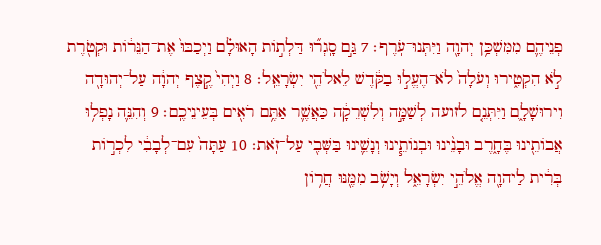פְנֵיהֶ֛ם מִמִּשְׁכַּ֥ן יְהוָ֖ה וַיִּתְּנוּ־עֹֽרֶף׃ 7 גַּ֣ם סָֽגְר֞וּ דַּלְת֣וֹת הָאוּלָ֗ם וַיְכַבּוּ֙ אֶת־הַנֵּר֔וֹת וּקְטֹ֖רֶת לֹ֣א הִקְטִ֑ירוּ וְעֹלָה֙ לֹא־הֶעֱל֣וּ בַקֹּ֔דֶשׁ לֵאלֹהֵ֖י יִשְׂרָאֵֽל׃ 8 וַיְהִי֙ קֶ֣צֶף יְהוָ֔ה עַל־יְהוּדָ֖ה וִירוּשָׁלָ֑͏ִם וַיִּתְּנֵ֤ם לזועה לְשַׁמָּ֣ה וְלִשְׁרֵקָ֔ה כַּאֲשֶׁ֛ר אַתֶּ֥ם רֹאִ֖ים בְּעֵינֵיכֶֽם׃ 9 וְהִנֵּ֛ה נָפְל֥וּ אֲבוֹתֵ֖ינוּ בֶּחָ֑רֶב וּבָנֵ֨ינוּ וּבְנוֹתֵ֧ינוּ וְנָשֵׁ֛ינוּ בַּשְּׁבִ֖י עַל־זֹֽאת׃ 10 עַתָּה֙ עִם־לְבָבִ֔י לִכְר֣וֹת בְּרִ֔ית לַיהוָ֖ה אֱלֹהֵ֣י יִשְׂרָאֵ֑ל וְיָשֹׁ֥ב מִמֶּ֖נּוּ חֲר֥וֹן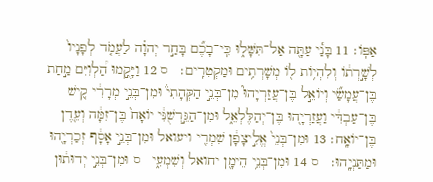אַפּֽוֹ׃ 11 בָּנַ֕י עַתָּ֖ה אַל־תִּשָּׁל֑וּ כִּֽי־בָכֶ֞ם בָּחַ֣ר יְהוָ֗ה לַעֲמֹ֤ד לְפָנָיו֙ לְשָׁ֣רְת֔וֹ וְלִהְי֥וֹת ל֖וֹ מְשָׁרְתִ֥ים וּמַקְטִרִֽים׃   ס 12 וַיָּקֻ֣מוּ הַ֠לְוִיִּם מַ֣חַת בֶּן־עֲמָשַׂ֞י וְיוֹאֵ֣ל בֶּן־עֲזַרְיָהוּ֮ מִן־בְּנֵ֣י הַקְּהָתִי֒ וּמִן־בְּנֵ֣י מְרָרִ֔י קִ֚ישׁ בֶּן־עַבְדִּ֔י וַעֲזַרְיָ֖הוּ בֶּן־יְהַלֶּלְאֵ֑ל וּמִן־הַגֵּ֣רְשֻׁנִּ֔י יוֹאָח֙ בֶּן־זִמָּ֔ה וְעֵ֖דֶן בֶּן־יוֹאָֽח׃ 13 וּמִן־בְּנֵי֙ אֱלִ֣יצָפָ֔ן שִׁמְרִ֖י ויעואל וּמִן־בְּנֵ֣י אָסָ֔ף זְכַרְיָ֖הוּ וּמַתַּנְיָֽהוּ׃   ס 14 וּמִן־בְּנֵ֥י הֵימָ֖ן יחואל וְשִׁמְעִ֑י   ס וּמִן־בְּנֵ֣י יְדוּת֔וּן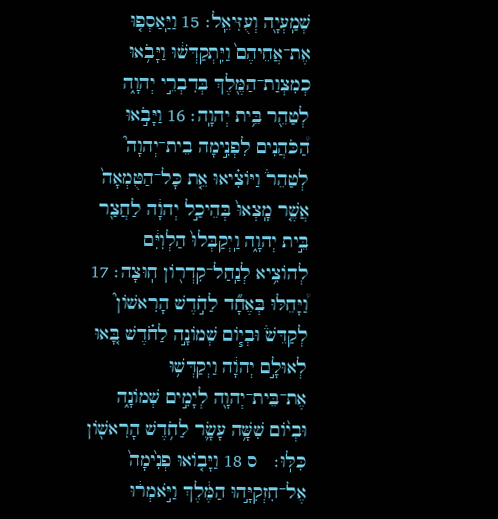שְׁמַֽעְיָ֖ה וְעֻזִּיאֵֽל׃ 15 וַיַּֽאַסְפ֤וּ אֶת־אֲחֵיהֶם֙ וַיִּֽתְקַדְּשׁ֔וּ וַיָּבֹ֥אוּ כְמִצְוַת־הַמֶּ֖לֶךְ בְּדִבְרֵ֣י יְהוָ֑ה לְטַהֵ֖ר בֵּ֥ית יְהוָֽה׃ 16 וַיָּבֹ֣אוּ הַ֠כֹּהֲנִים לִפְנִ֣ימָה בֵית־יְהוָה֮ לְטַהֵר֒ וַיּוֹצִ֗יאוּ אֵ֤ת כָּל־הַטֻּמְאָה֙ אֲשֶׁ֤ר מָֽצְאוּ֙ בְּהֵיכַ֣ל יְהוָ֔ה לַחֲצַ֖ר בֵּ֣ית יְהוָ֑ה וַֽיְקַבְּלוּ֙ הַלְוִיִּ֔ם לְהוֹצִ֥יא לְנַֽחַל־קִדְר֖וֹן חֽוּצָה׃ 17 וַ֠יָּחֵלּוּ בְּאֶחָ֞ד לַחֹ֣דֶשׁ הָרִאשׁוֹן֮ לְקַדֵּשׁ֒ וּבְי֧וֹם שְׁמוֹנָ֣ה לַחֹ֗דֶשׁ בָּ֚אוּ לְאוּלָ֣ם יְהוָ֔ה וַיְקַדְּשׁ֥וּ אֶת־בֵּית־יְהוָ֖ה לְיָמִ֣ים שְׁמוֹנָ֑ה וּבְי֨וֹם שִׁשָּׁ֥ה עָשָׂ֛ר לַחֹ֥דֶשׁ הָרִאשׁ֖וֹן כִּלּֽוּ׃   ס 18 וַיָּב֤וֹאוּ פְנִ֙ימָה֙ אֶל־חִזְקִיָּ֣הוּ הַמֶּ֔לֶךְ וַיֹּ֣אמְר֔וּ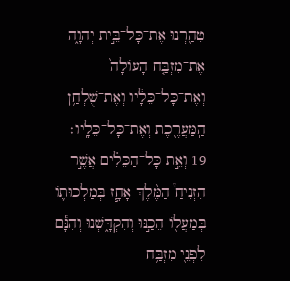טִהַ֖רְנוּ אֶת־כָּל־בֵּ֣ית יְהוָ֑ה אֶת־מִזְבַּ֤ח הָעוֹלָה֙ וְאֶת־כָּל־כֵּלָ֔יו וְאֶת־שֻׁלְחַ֥ן הַֽמַּעֲרֶ֖כֶת וְאֶת־כָּל־כֵּלָֽיו׃ 19 וְאֵ֣ת כָּל־הַכֵּלִ֗ים אֲשֶׁ֣ר הִזְנִיחַ֩ הַמֶּ֨לֶךְ אָחָ֧ז בְּמַלְכוּת֛וֹ בְּמַעֲל֖וֹ הֵכַ֣נּוּ וְהִקְדָּ֑שְׁנוּ וְהִנָּ֕ם לִפְנֵ֖י מִזְבַּ֥ח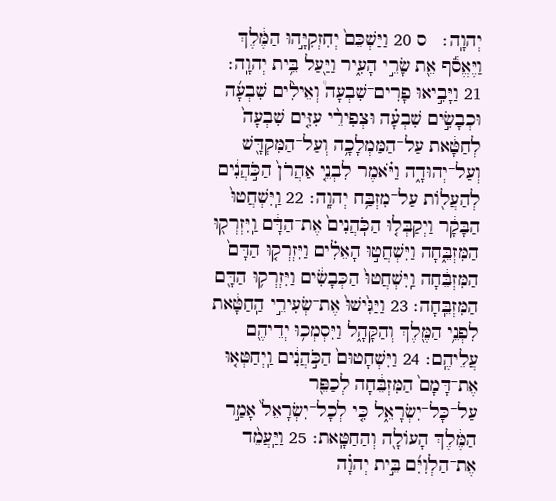יְהוָֽה׃   ס 20 וַיַּשְׁכֵּם֙ יְחִזְקִיָּ֣הוּ הַמֶּ֔לֶךְ וַיֶּאֱסֹ֕ף אֵ֖ת שָׂרֵ֣י הָעִ֑יר וַיַּ֖עַל בֵּ֥ית יְהוָֽה׃ 21 וַיָּבִ֣יאוּ פָרִים־שִׁבְעָה֩ וְאֵילִ֨ים שִׁבְעָ֜ה וּכְבָשִׂ֣ים שִׁבְעָ֗ה וּצְפִירֵ֨י עִזִּ֤ים שִׁבְעָה֙ לְחַטָּ֔את עַל־הַמַּמְלָכָ֥ה וְעַל־הַמִּקְדָּ֖שׁ וְעַל־יְהוּדָ֑ה וַיֹּ֗אמֶר לִבְנֵ֤י אַהֲרֹן֙ הַכֹּ֣הֲנִ֔ים לְהַעֲל֖וֹת עַל־מִזְבַּ֥ח יְהוָֽה׃ 22 וַֽיִּשְׁחֲטוּ֙ הַבָּקָ֔ר וַיְקַבְּל֤וּ הַכֹּֽהֲנִים֙ אֶת־הַדָּ֔ם וַֽיִּזְרְק֖וּ הַמִּזְבֵּ֑חָה וַיִּשְׁחֲט֣וּ הָאֵלִ֗ים וַיִּזְרְק֤וּ הַדָּם֙ הַמִּזְבֵּ֔חָה וַֽיִּשְׁחֲטוּ֙ הַכְּבָשִׂ֔ים וַיִּזְרְק֥וּ הַדָּ֖ם הַמִּזְבֵּֽחָה׃ 23 וַיַּגִּ֙ישׁוּ֙ אֶת־שְׂעִירֵ֣י הַֽחַטָּ֔את לִפְנֵ֥י הַמֶּ֖לֶךְ וְהַקָּהָ֑ל וַיִּסְמְכ֥וּ יְדֵיהֶ֖ם עֲלֵיהֶֽם׃ 24 וַיִּשְׁחָטוּם֙ הַכֹּ֣הֲנִ֔ים וַֽיְחַטְּא֤וּ אֶת־דָּמָם֙ הַמִּזְבֵּ֔חָה לְכַפֵּ֖ר עַל־כָּל־יִשְׂרָאֵ֑ל כִּ֤י לְכָל־יִשְׂרָאֵל֙ אָמַ֣ר הַמֶּ֔לֶךְ הָעוֹלָ֖ה וְהַחַטָּֽאת׃ 25 וַיַּֽעֲמֵ֨ד אֶת־הַלְוִיִּ֜ם בֵּ֣ית יְהוָ֗ה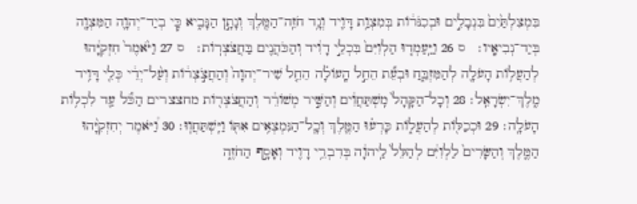בִּמְצִלְתַּ֙יִם֙ בִּנְבָלִ֣ים וּבְכִנֹּר֔וֹת בְּמִצְוַ֥ת דָּוִ֛יד וְגָ֥ד חֹזֵֽה־הַמֶּ֖לֶךְ וְנָתָ֣ן הַנָּבִ֑יא כִּ֧י בְיַד־יְהוָ֛ה הַמִּצְוָ֖ה בְּיַד־נְבִיאָֽיו׃   ס 26 וַיַּֽעַמְד֤וּ הַלְוִיִּם֙ בִּכְלֵ֣י דָוִ֔יד וְהַכֹּהֲנִ֖ים בַּחֲצֹצְרֽוֹת׃   ס 27 וַיֹּ֙אמֶר֙ חִזְקִיָּ֔הוּ לְהַעֲל֥וֹת הָעֹלָ֖ה לְהַמִּזְבֵּ֑חַ וּבְעֵ֞ת הֵחֵ֣ל הָֽעוֹלָ֗ה הֵחֵ֤ל שִׁיר־יְהוָה֙ וְהַחֲצֹ֣צְר֔וֹת וְעַ֨ל־יְדֵ֔י כְּלֵ֖י דָּוִ֥יד מֶֽלֶךְ־יִשְׂרָאֵֽל׃ 28 וְכָל־הַקָּהָל֙ מִֽשְׁתַּחֲוִ֔ים וְהַשִּׁ֣יר מְשׁוֹרֵ֔ר וְהַחֲצֹצְר֖וֹת מחצצרים הַכֹּ֕ל עַ֖ד לִכְל֥וֹת הָעֹלָֽה׃ 29 וּכְכַלּ֖וֹת לְהַעֲל֑וֹת כָּרְע֗וּ הַמֶּ֛לֶךְ וְכָֽל־הַנִּמְצְאִ֥ים אִתּ֖וֹ וַיִּֽשְׁתַּחֲוֽוּ׃ 30 וַ֠יֹּאמֶר יְחִזְקִיָּ֨הוּ הַמֶּ֤לֶךְ וְהַשָּׂרִים֙ לַלְוִיִּ֔ם לְהַלֵּל֙ לַֽיהוָ֔ה בְּדִבְרֵ֥י דָוִ֖יד וְאָסָ֣ף הַחֹזֶ֑ה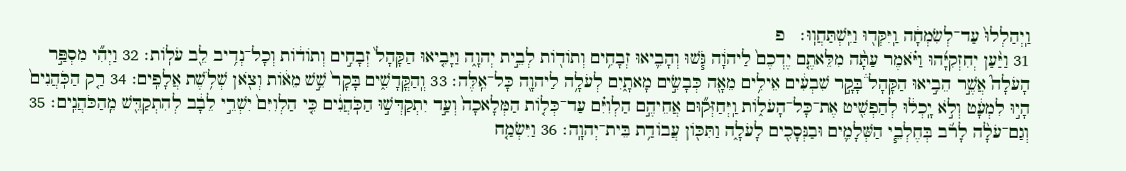וַֽיְהַלְלוּ֙ עַד־לְשִׂמְחָ֔ה וַֽיִּקְּד֖וּ וַיִּֽשְׁתַּחֲוֽוּ׃   פ
31 וַיַּ֨עַן יְחִזְקִיָּ֜הוּ וַיֹּ֗אמֶר עַתָּ֨ה מִלֵּאתֶ֤ם יֶדְכֶם֙ לַיהוָ֔ה גֹּ֧שׁוּ וְהָבִ֛יאוּ זְבָחִ֥ים וְתוֹד֖וֹת לְבֵ֣ית יְהוָ֑ה וַיָּבִ֤יאוּ הַקָּהָל֙ זְבָחִ֣ים וְתוֹד֔וֹת וְכָל־נְדִ֥יב לֵ֖ב עֹלֽוֹת׃ 32 וַיְהִ֞י מִסְפַּ֣ר הָעֹלָה֮ אֲשֶׁ֣ר הֵבִ֣יאוּ הַקָּהָל֒ בָּקָ֣ר שִׁבְעִ֔ים אֵילִ֥ים מֵאָ֖ה כְּבָשִׂ֣ים מָאתָ֑יִם לְעֹלָ֥ה לַיהוָ֖ה כָּל־אֵֽלֶּה׃ 33 וְֽהַקֳּדָשִׁ֑ים בָּקָר֙ שֵׁ֣שׁ מֵא֔וֹת וְצֹ֖אן שְׁלֹ֥שֶׁת אֲלָפִֽים׃ 34 רַ֤ק הַכֹּֽהֲנִים֙ הָי֣וּ לִמְעָ֔ט וְלֹ֣א יָֽכְל֔וּ לְהַפְשִׁ֖יט אֶת־כָּל־הָעֹל֑וֹת וַֽיְּחַזְּק֞וּם אֲחֵיהֶ֣ם הַלְוִיִּ֗ם עַד־כְּל֤וֹת הַמְּלָאכָה֙ וְעַ֣ד יִתְקַדְּשׁ֣וּ הַכֹּֽהֲנִ֔ים כִּ֤י הַלְוִיִּם֙ יִשְׁרֵ֣י לֵבָ֔ב לְהִתְקַדֵּ֖שׁ מֵֽהַכֹּהֲנִֽים׃ 35 וְגַם־עֹלָ֨ה לָרֹ֜ב בְּחֶלְבֵ֧י הַשְּׁלָמִ֛ים וּבַנְּסָכִ֖ים לָעֹלָ֑ה וַתִּכּ֖וֹן עֲבוֹדַ֥ת בֵּית־יְהוָֽה׃ 36 וַיִּשְׂמַ֤ח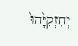יְחִזְקִיָּ֙הוּ֙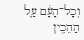וְכָל־הָעָ֔ם עַ֛ל הַהֵכִ֥ין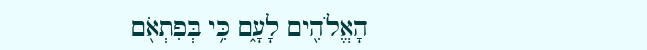הָאֱלֹהִ֖ים לָעָ֑ם כִּ֥י בְּפִתְאֹ֖ם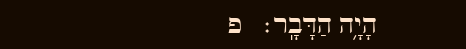הָיָ֥ה הַדָּבָֽר׃   פ